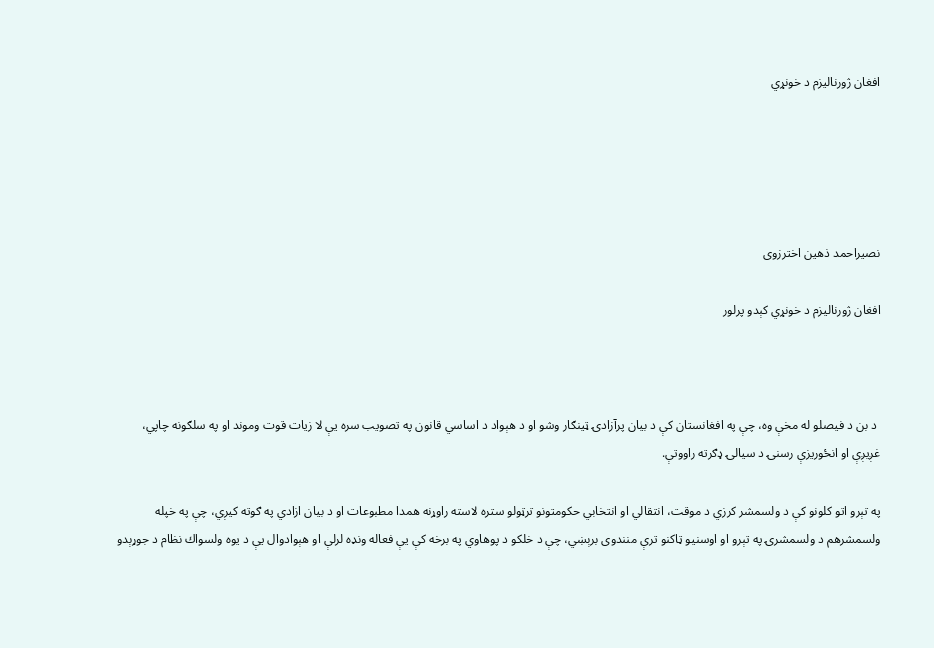افغان ژورناليزم د خونړي





نصیراحمد ذهین اخترزوی

افغان ژورناليزم د خونړي كېدو پرلور



 د بن د فيصلو له مخې وه، چې په افغانستان كې د بيان پرآزادۍ ټينګار وشو او د هېواد د اساسي قانون په تصويب سره يې لا زيات قوت وموند او په سلګونه چاپي، غږيږې او انځوريزې رسنۍ د سيالۍ ډګرته راووتې.

په تېرو اتو كلونو كې د ولسمشر كرزي د موقت، انتقالي او انتخابي حكومتونو ترټولو ستره لاسته راوړنه همدا مطبوعات او د بيان ازادي په ګوته كيږي، چې په خپله ولسمشرهم د ولسمشرۍ په تېرو او اوسنيو ټاكنو ترې منندوى برېښي، چې د خلكو د پوهاوي په برخه كې يې فعاله ونډه لرلې او هېوادوال يې د يوه ولسواك نظام د جوړېدو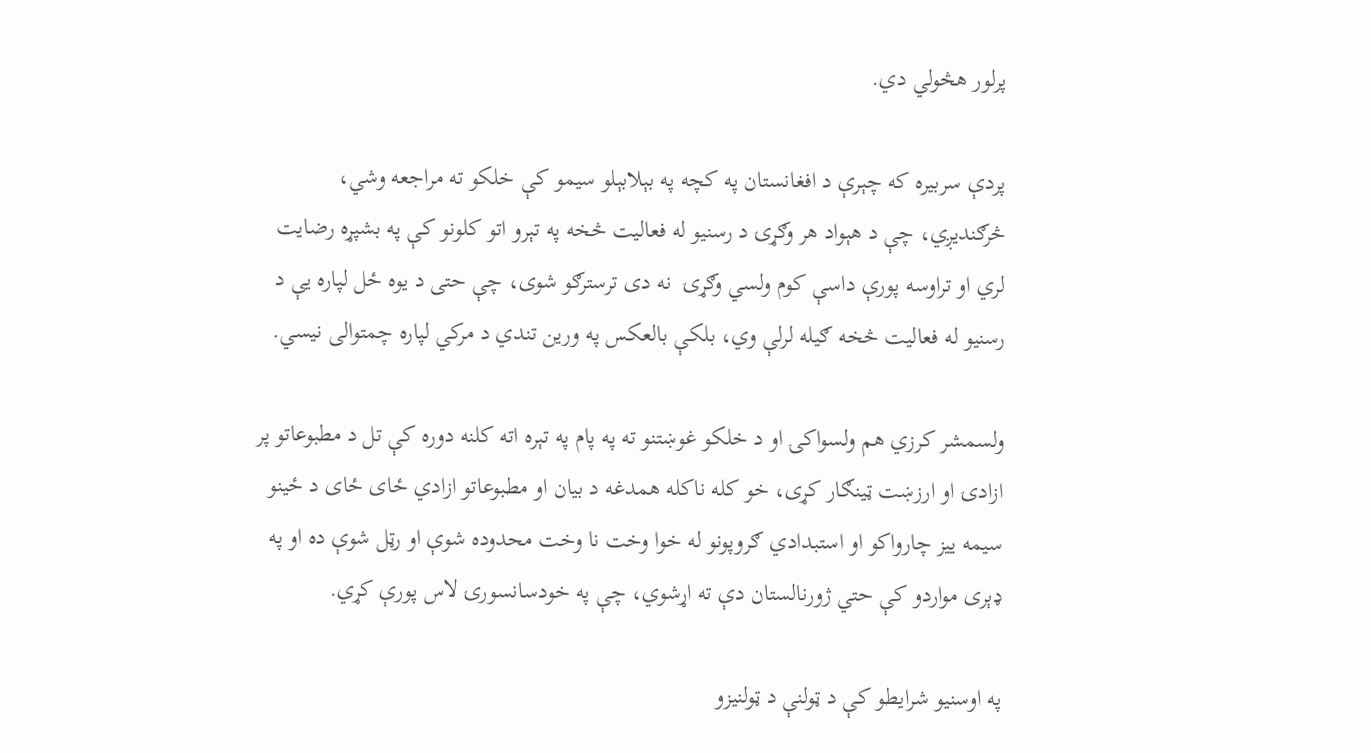پرلور هڅولي دي.

پردې سربيره كه چېرې د افغانستان په كچه په بېلابېلو سيمو كې خلكو ته مراجعه وشي، څرګنديږي، چې د هېواد هر وګړۍ د رسنيو له فعاليت څخه په تېرو اتو كلونو كې په بشپړه رضايت لري او تراوسه پورې داسې كوم ولسي وګړۍ  نه دى ترسترګو شوى، چې حتى د يوه ځل لپاره يې د رسنيو له فعاليت څخه ګيله لرلې وي، بلكې بالعكس په ورين تندي د مركي لپاره چمتوالى نيسي.

ولسمشر كرزي هم ولسواكۍ او د خلكو غوښتنو ته په پام په تېره اته كلنه دوره كې تل د مطبوعاتو پر ازادۍ او ارزښت ټينګار كړى، خو كله ناكله همدغه د بيان او مطبوعاتو ازادي ځاى ځاى د ځينو سيمه ييز چارواكو او استبدادي ګروپونو له خوا وخت نا وخت محدوده شوې او رټل شوې ده او په ډېرى مواردو كې حتي ژورنالستان دې ته اړشوي، چې په خودسانسورۍ لاس پورې كړي.

په اوسنيو شرايطو كې د ټولنې د ټولنيزو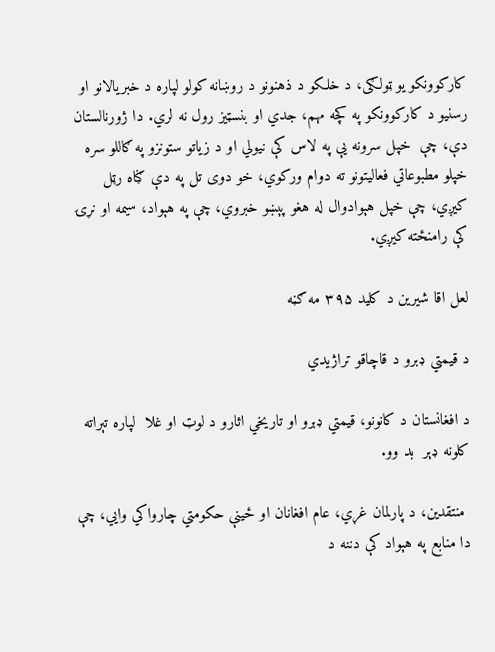كاركوونكو يو ټولګى، د خلكو د ذهنونو د روښانه كولو لپاره د خبريالانو او رسنيو د كاركوونكو په كچه مهم، جدي او بنسټيز رول نه لري. دا ژورنالستان دې، چې  خپل سرونه يې په لاس كې نيولي او د زياتو ستونزو په ګاللو سره خپلو مطبوعاتي فعاليتونو ته دوام وركوي، خو دوى تل په دې ګڼاه رټل كيږي، چې خپل هېوادوال له هغو پېښو خبروي، چې په هېواد، سيمه او نړۍ كې رامنځته كيږي.

لعل اقا شيرين د كليد ۳۹۵ مه ګڼه

د قيمتي ډبرو د قاچاقو تراژيدي

د افغانستان د كانونو، قيمتي ډبرو او تاريخي اثارو د لوټ او غلا  لپاره تېراته كلونه ډېر  بد وو.

 منتقدين، د پارلمان غړي، عام افغانان او ځينې حكومتي چارواكي وايي، چې  دا منابع په هېواد كې دننه د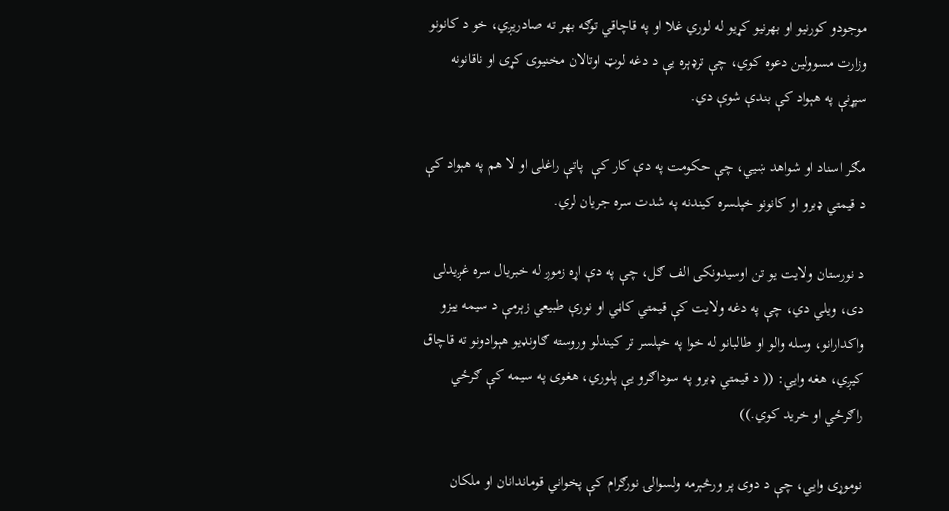موجودو كورنيو او بهرنيو كړيو له لوري غلا او په قاچاقي توګه بهر ته صادريږي، خو د كانونو وزارت مسوولين دعوه كوي، چې ترډېره يې د دغه لوټ اوتالان مخنيوى كړى او ناقانونه سپړنې په هېواد كې بندې شوې دي.

مګر اسناد او شواهد ښيي، چې حكومت په دې كار كې  پاتې راغلى او لا هم په هېواد كې د قيمتي ډبرو او كانونو خپلسره كيندنه په شدت سره جريان لري.

د نورستان ولايت يو تن اوسيدونكى الف ګل، چې په دې اړه زموږ له خبريال سره غږيدلى دى، ويلي دي، چې په دغه ولايت كې قيمتي كاڼي او نورې طبيعي زېرمې د سيمه ييزو واكدارانو، وسله والو او طالبانو له خوا په خپلسر تر كيندلو وروسته ګاونډيو هېوادونو ته قاچاق كيږي، هغه وايي: (( د قيمتي ډبرو په سوداګرو يې پلوري، هغوى په سيمه كې ګرځي راګرځي او خريد كوي.))

نوموړى وايي، چې د دوى پر ورڅېرمه ولسوالۍ نورګرام كې پخواني قوماندانان او ملكان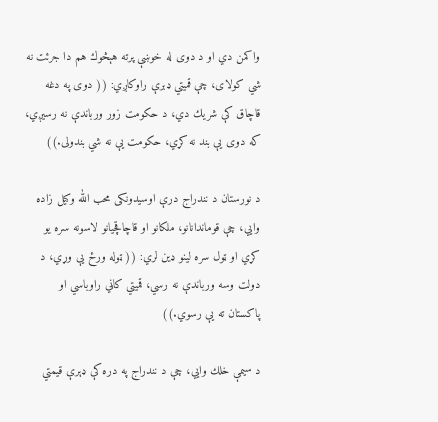واكمن دي او د دوى له خوښې پرته هېڅوك هم دا جرئت نه شي كولاى، چې قميتي ډبرې راوكاږي: (( دوى په دغه قاچاق كې شريك دي، د حكومت زور ورباندې نه رسيږي، كه دوى يې بند نه كړي، حكومت يې نه شي بندولى.))

د نورستان د نندراج درې اوسيدونكى محب الله وكيل زاده وايي، چې قوماندانانو، ملكانو او قاچاقچيانو لاسونه سره يو كړي او ټول سره لينو ډين لري: (( ټوله ورځ يې وړي، د دولت وسه ورباندې نه رسي، قميتي كاڼي راوباسي او پاكستان ته يې رسوي.))

د سيمې خلك وايي، چې د نندراج په دره كې ډېرې قيمتي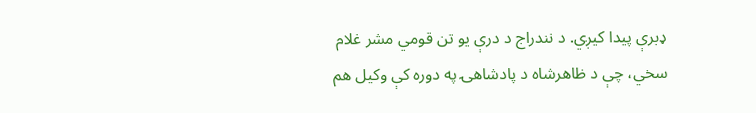ډبرې پيدا كيږي. د نندراج د درې يو تن قومي مشر غلام سخي، چې د ظاهرشاه د پادشاهۍ په دوره كې وكيل هم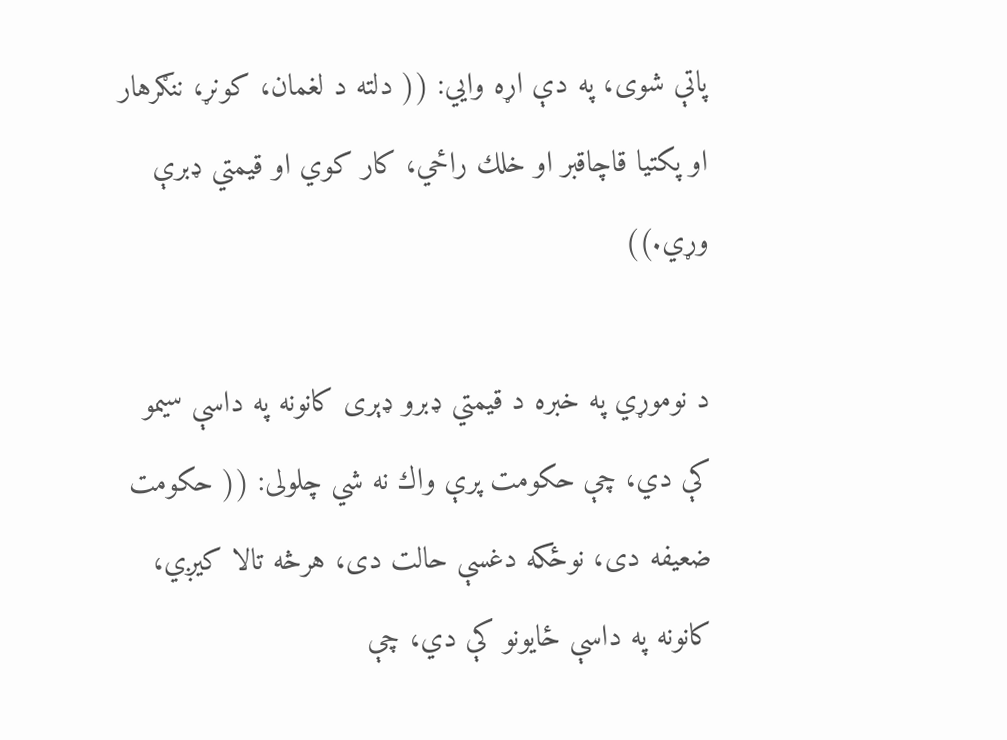پاتې شوى، په دې اړه وايي: (( دلته د لغمان، كونړ، ننګرهار او پكتيا قاچاقبر او خلك راځي، كار كوي او قيمتي ډبرې وړي.))

د نوموړي په خبره د قيمتي ډبرو ډېرى كانونه په داسې سيمو كې دي، چې حكومت پرې واك نه شي چلولى: (( حكومت ضعيفه دى، نوځكه دغسې حالت دى، هرڅه تالا كيږي، کانونه په داسې ځايونو كې دي، چې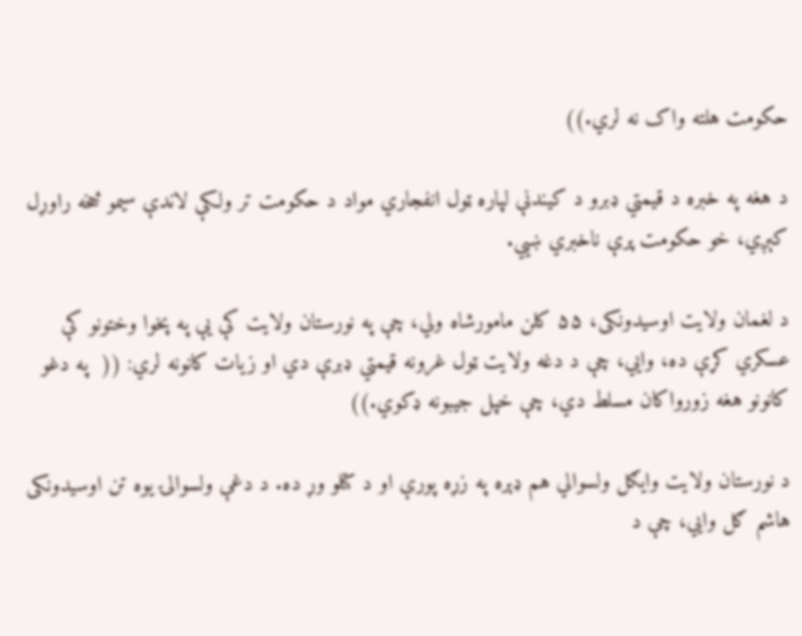حکومت هلته واک نه لري.))

د هغه په خبره د قيمتي ډبرو د كيندنې لپاره ټول انفجاري مواد د حكومت تر ولكې لاندې سيمو څخه راوړل كېږي، خو حكومت پرې ناخبري ښيي.

د لغمان ولايت اوسيدونكى، ۵۵ كلن مامورشاه ولي، چې په نورستان ولايت كې يې په پخوا وختونو كې عسكري كړې ده، وايي، چې د دغه ولايت ټول غرونه قيمتي ډبرې دي او زيات كانونه لري: ((  په دغو كانونو هغه زورواكان مسلط دي، چې خپل جيبونه ډكوي.))

د نورستان ولايت وايګل ولسوالي هم ډېره په زړه پورې او د كتلو وړ ده. د دغې ولسوالۍ يوه تن اوسيدونكى هاشم ګل وايي، چې د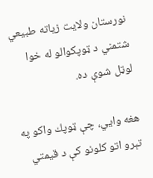نورستان ولايت زياته طبيعي شتمني د ټوپكوالو له خوا لوټل شوې ده.

هغه وايي، چې ټوپك واكو په تېرو اتو كلونو كې د قيمتي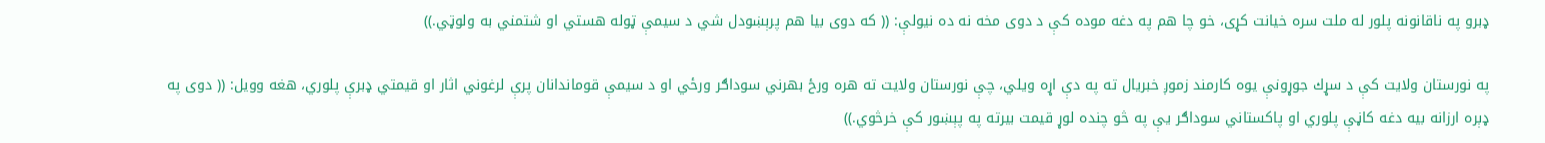ډبرو په ناقانونه پلور له ملت سره خيانت كړى، خو چا هم په دغه موده كې د دوى مخه نه ده نيولې: (( كه دوى بيا هم پرېښودل شي د سيمې ټوله هستي او شتمني به ولوټي.))

په نورستان ولايت كې د سړك جوړونې يوه كارمند زموږ خبريال ته په دې اړه ويلي، چې نورستان ولايت ته هره ورځ بهرني سوداګر ورځي او د سيمې قوماندانان پرې لرغوني اثار او قيمتي ډبرې پلوري، هغه وويل: (( دوى په ډېره ارزانه بيه دغه كاڼې پلوري او پاكستاني سوداګر يې په څو چنده لوړ قيمت بيرته په پېښور كې خرڅوي.))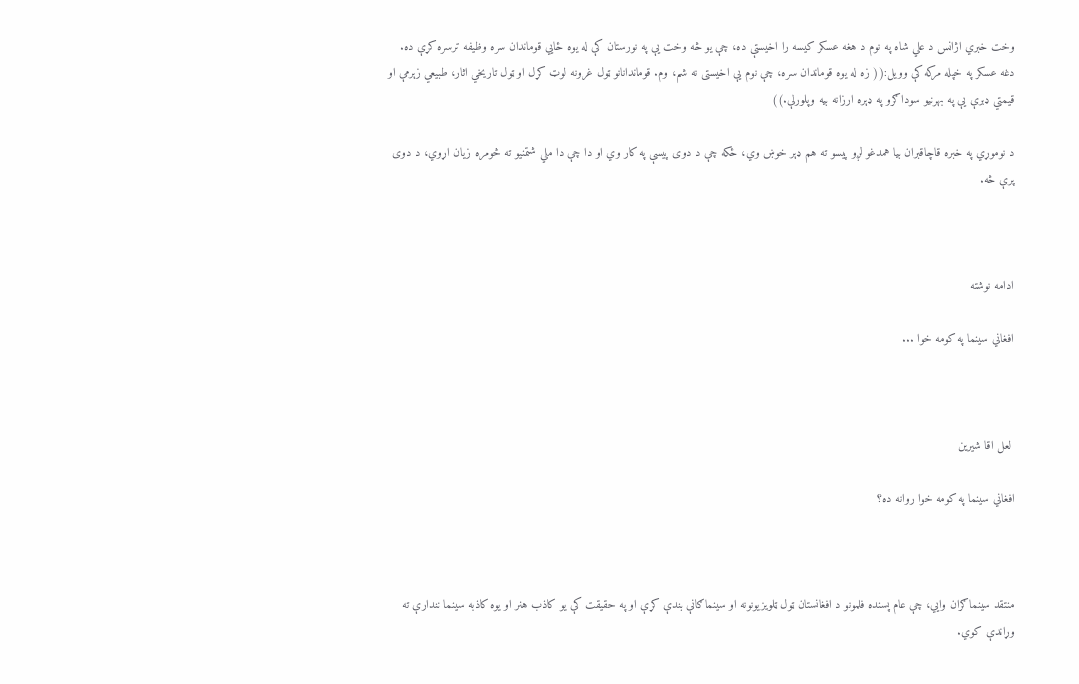وخت خبري اژانس د علي شاه په نوم د هغه عسكر كيسه را اخيستې ده، چې يو څه وخت يې په نورستان كې له يوه ځايي قوماندان سره وظيفه ترسره كړې ده. دغه عسكر په خپله مركه كې وويل:(( زه له يوه قوماندان سره، چې نوم يې اخيستى نه شم، وم. قوماندانانو ټول غرونه لوټ کړل او ټول تاريخي اثار، طبيعي زېرمې او قيمتي ډبرې يې په بهرنيو سوداګرو په ډېره ارزانه بيه وپلورلې.))

د نوموړي په خبره قاچاقبران بيا همدغو لږو پيسو ته هم ډېر خوښ وي، ځكه چې د دوى پيسې په كار وي او دا چې دا ملي شتمنيو ته څومره زيان اړوي، د دوى پرې څه.



ادامه نوشته

افغاني سينما په كومه خوا ...



 لعل اقا شيرين

افغاني سينما په كومه خوا روانه ده؟



منتقد سينماګران وايي، چې عام پسنده فلمونو د افغانستان ټول ټلويزيونونه او سينماګانې بندې كړې او په حقيقت كې يو كاذب هنر او يوه كاذبه سينما نندارې ته وړاندې كوي.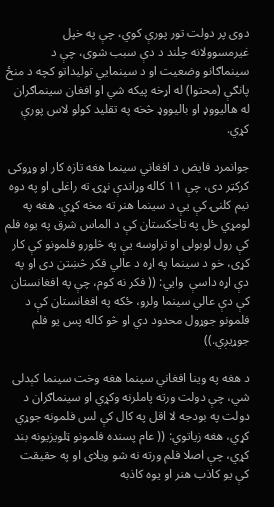دوى پر دولت تور پورې كوي، چې په خپل غيرمسوولانه چلند د دې سبب شوى، چې د سينماګانو وضعيت او د سينمايي توليداتو كچه د منځ پانګې (محتوا) له اړخه پيكه شي او افغان سينماګران له هاليووډ او باليووډ څخه په تقليد كولو لاس پورې كړي.

جوانمرد فايض د افغاني سينما هغه تازه كار او وړوكى كركټر دى، چې ۱۱ كاله وړاندې نړۍ ته راغلى او په دوه نيم كلنۍ كې يې د سينما هنر ته مخه كړې. هغه په لومړي ځل په تاجكستان كې د الماس شرق په يوه فلم كې رول لوبولى او تراوسه يې په څلورو فلمونو كې كار كړى، خو د سينما په اړه د عالي فكر څښتن دى او په دې اړه داسې  وايي: (( فكر نه كوم، چې په افغانستان كې دې عالي سينما ولرو، ځكه په افغانستان كې د فلمونو جوړول محدود دي او څو كاله پس يو فلم جوړيږي.))

د هغه په وينا افغاني سينما هغه وخت سينما كېدلى شي، چې دولت ورته پاملرنه وكړي او سينماګران د دولت په بودجه لا اقل په كال كې لس فلمونه جوړي كړي، هغه زياتوي: (( عام پسنده فلمونو ټلويزيونه بند كړي، چې اصلا فلم ورته نه شو ويلاى او په حقيقت كې يو كاذب هنر او يوه كاذبه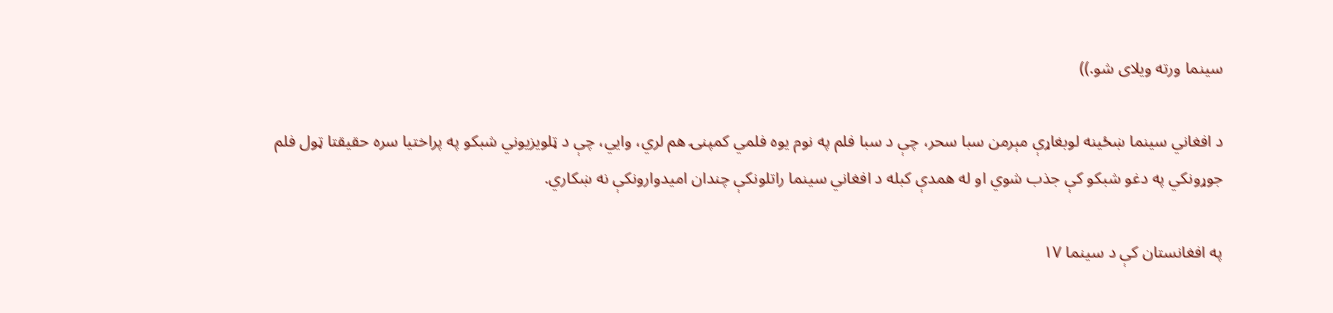سينما ورته ويلاى شو.))

د افغاني سينما ښځينه لوبغاړې مېرمن سبا سحر، چې د سبا فلم په نوم يوه فلمي كمپنۍ هم لري، وايي، چې د ټلويزيوني شبكو په پراختيا سره حقيقتا ټول فلم جوړونكي په دغو شبكو كې جذب شوي او له همدې كبله د افغاني سينما راتلونكې چندان اميدوارونكې نه ښكاري.

په افغانستان كې د سينما ۱۷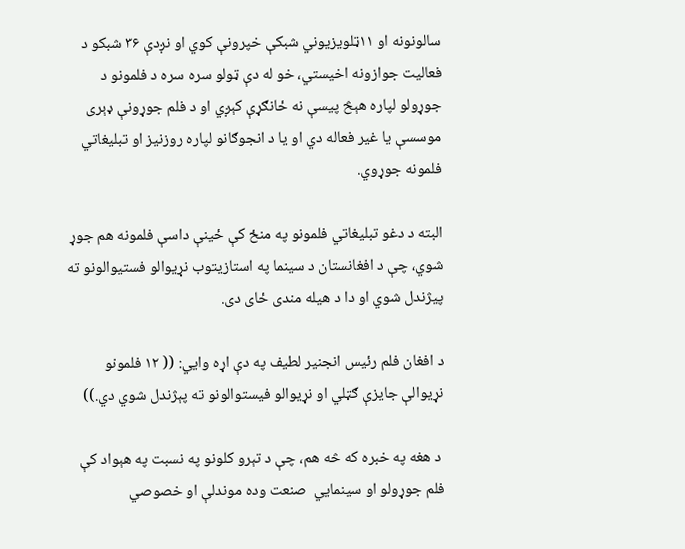سالونونه او ۱۱ټلويزيوني شبكې خپرونې كوي او نږدې ۳۶ شبكو د فعاليت جوازونه اخيستي، خو له دې ټولو سره سره د فلمونو د جوړولو لپاره هېڅ پيسې نه ځانګړې كېږي او د فلم جوړونې ډېرى موسسې يا غير فعاله دي او يا د انجوګانو لپاره روزنيز او تبليغاتي فلمونه جوړوي.

البته د دغو تبليغاتي فلمونو په منځ كې ځينې داسې فلمونه هم جوړ شوي، چې د افغانستان د سينما په استازيتوب نړيوالو فستيوالونو ته پيژندل شوي او دا د هيله مندى ځاى دى.

د افغان فلم رئيس انجنير لطيف په دې اړه وايي: (( ۱۲ فلمونو نړيوالې جايزې ګټلي او نړيوالو فيستوالونو ته پېژندل شوي دي.))

 د هغه په خبره كه څه هم، چې د تېرو كلونو په نسبت په هېواد كې فلم جوړولو او سينمايي  صنعت وده موندلې او خصوصي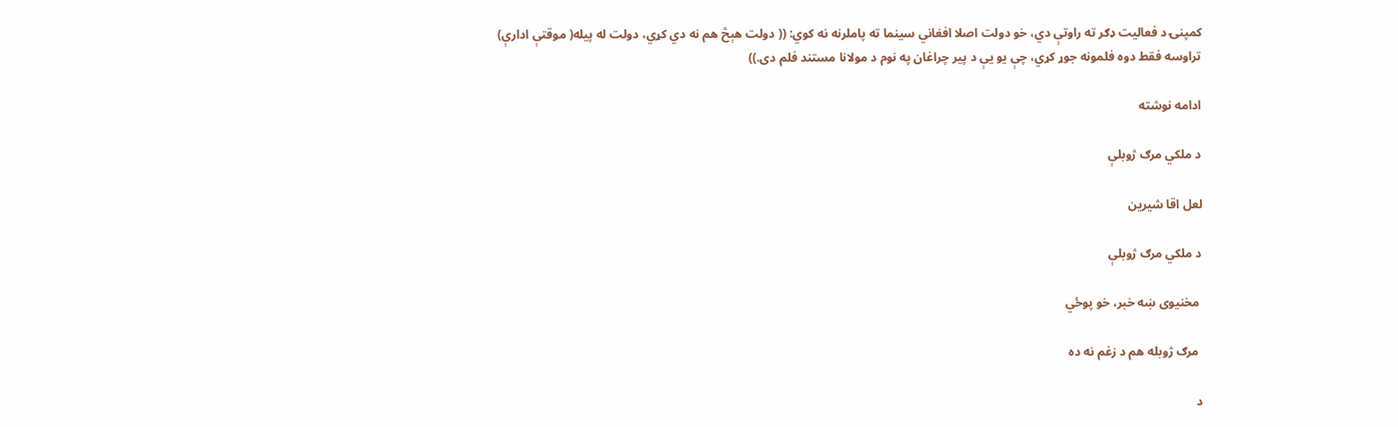كمپنۍ د فعاليت ډګر ته راوتې دي، خو دولت اصلا افغاني سينما ته پاملرنه نه كوي: (( دولت هېڅ هم نه دي كړي، دولت له پيله( موقتې ادارې) تراوسه فقط دوه فلمونه جوړ كړي، چې يو يې د پير چراغان په نوم د مولانا مستند فلم دى.))

ادامه نوشته

د ملکي مرګ ژوبلې

لعل اقا شیرین

د ملکي مرګ ژوبلې

 مخنیوی ښه خبر، خو پوځي

 مرګ ژوبله هم د زغم نه ده

د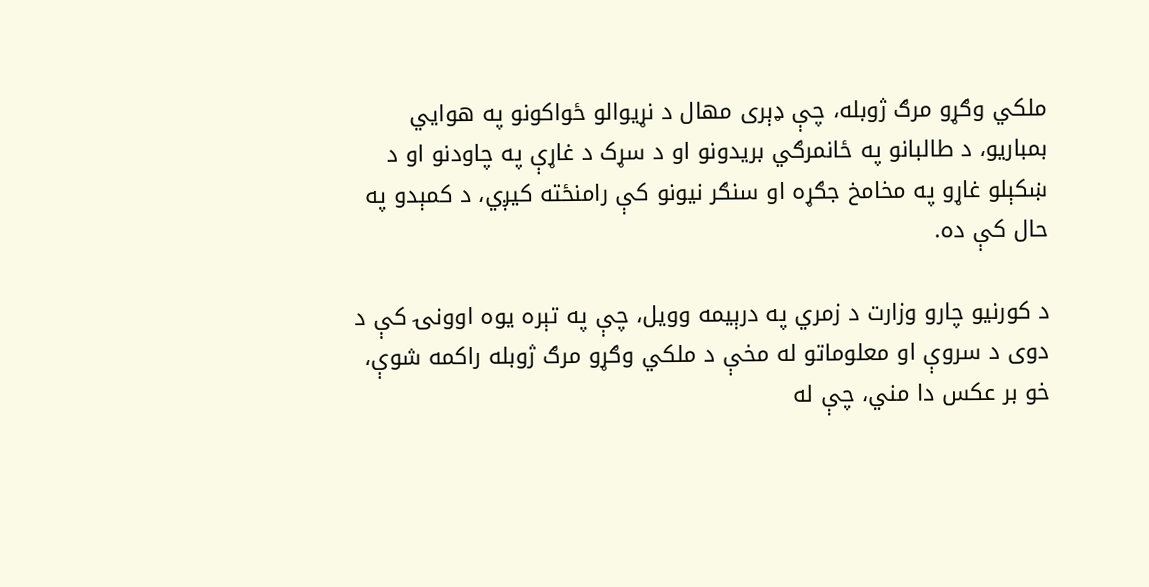ملکي وګړو مرګ ژوبله، چې ډېری مهال د نړیوالو ځواکونو په هوايي بمباریو، د طالبانو په ځانمرګي بریدونو او د سړک د غاړې په چاودنو او د ښکېلو غاړو په مخامخ جګړه او سنګر نیونو کې رامنځته کیږي، د کمېدو په حال کې ده.

د کورنیو چارو وزارت د زمري په درېیمه وویل، چې په تېره یوه اوونۍ کې د دوی د سروې او معلوماتو له مخې د ملکي وګړو مرګ ژوبله راکمه شوې، خو بر عکس دا مني، چې له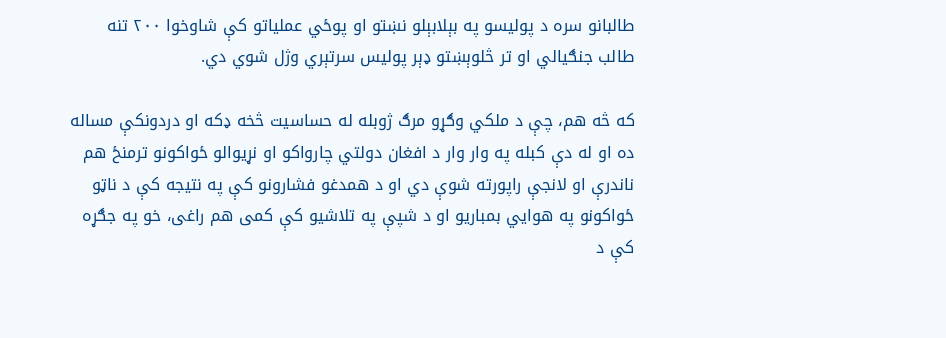طالبانو سره د پولیسو په بېلابېلو نښتو او پوځي عملیاتو کې شاوخوا ۲۰۰ تنه طالب جنګیالي او تر څلوېښتو ډېر پولیس سرتېري وژل شوي دي.

که څه هم، چې د ملکي وګړو مرګ ژوبله له حساسیت څخه ډکه او دردونکې مساله ده او له دې کبله په وار وار د افغان دولتي چارواکو او نړیوالو ځواکونو ترمنځ هم ناندرې او لانجې راپورته شوې دي او د همدغو فشارونو کې په نتیجه کې د ناټو ځواکونو په هوايي بمباریو او د شپې په تلاشیو کې کمی هم راغی، خو په جګړه کې د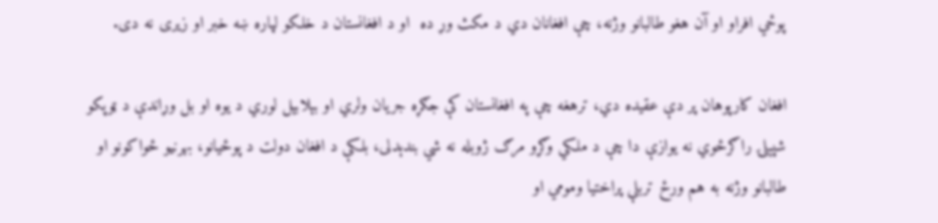پوځي افراو او آن هغو طالبانو وژنه، چې افغانان دي د مکث وړ ده  او د افغانستان د خلکو لپاره ښه خبر او زیری نه دی.

افغان کارپوهان پر دې عقیده دي، ترهغه چې په افغانستان کې جګړه جریان ولري او بېلابېل لوري د یوه او بل وړاندې د ټوپکو شپېلۍ راګرځوي نه یوازې دا چې د ملکي وګړو مرګ ژوبله نه شي بندېدلی، بلکې د افغان دولت د پوځیانو، بهرنیو ځواکونو او طالبانو وژنه به هم ورځ تربلې پراختیا ومومي او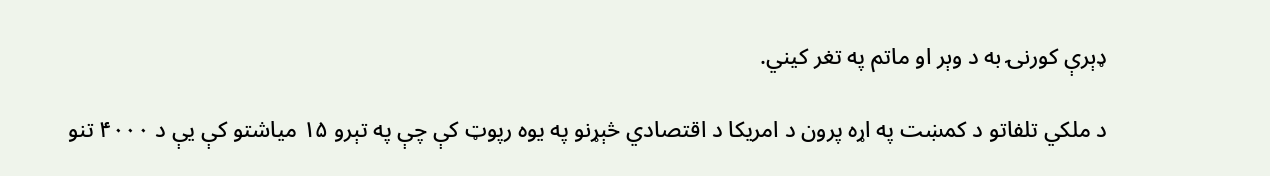ډېرې کورنۍ به د وېر او ماتم په تغر کیني.

د ملکي تلفاتو د کمښت په اړه پرون د امریکا د اقتصادي څېړنو په یوه رپوټ کې چې په تېرو ۱۵ میاشتو کې یې د ۴۰۰۰ تنو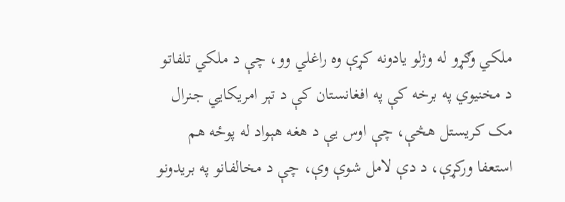ملکي وګړو له وژلو یادونه کړې وه راغلي وو، چې د ملکي تلفاتو د مخنیوي په برخه کې په افغانستان کې د تېر امریکايي جنرال مک کریستل هڅې، چې اوس یې د هغه هېواد له پوځه هم استعفا ورکړې، د دې لامل شوې وې، چې د مخالفانو په بریدونو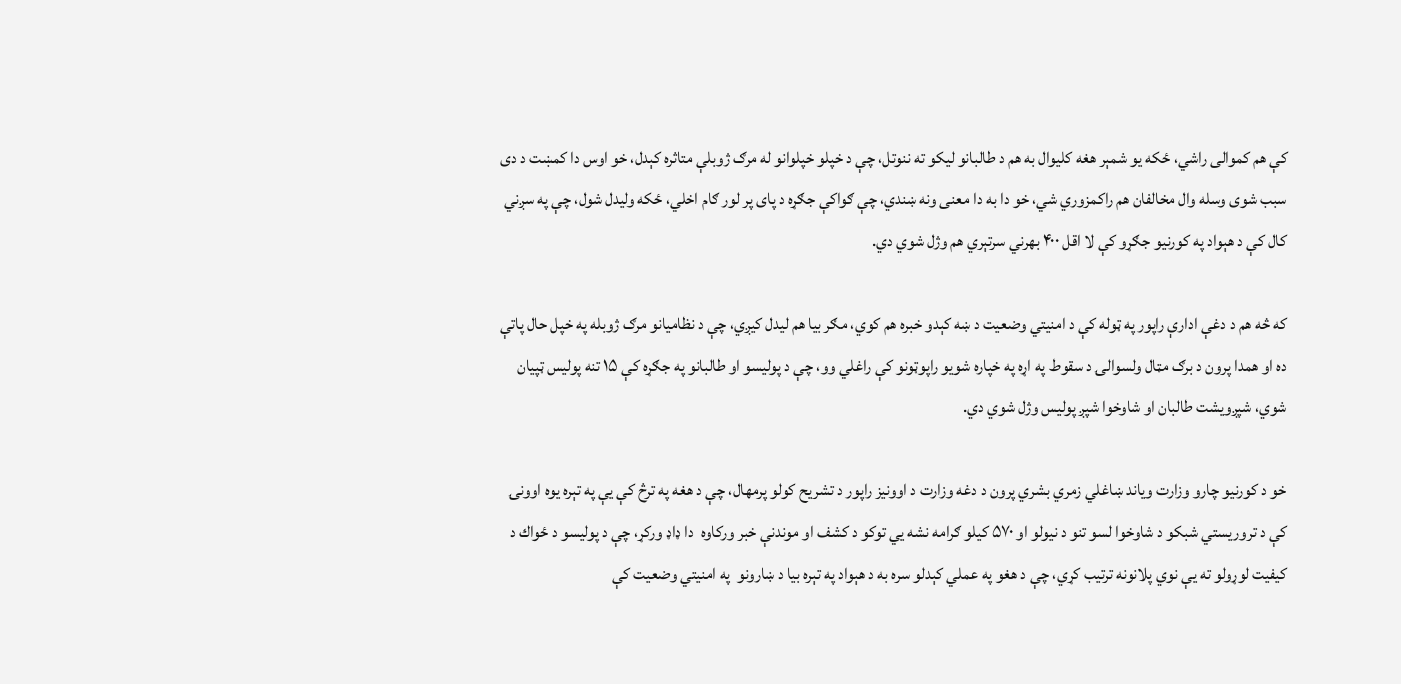کې هم کموالی راشي، ځکه یو شمېر هغه کلیوال به هم د طالبانو لیکو ته ننوتل، چې د خپلو خپلوانو له مرګ ژوبلې متاثره کېدل، خو اوس دا کمښت د دی سبب شوی وسله وال مخالفان هم راکمزوري شي، خو دا به دا معنی ونه ښندي، چې ګواکې جګړه د پای پر لور ګام اخلي، ځکه ولیدل شول، چې په سږني کال کې د هېواد په کورنیو جګړو کې لا اقل ۴۰۰ بهرني سرتېري هم وژل شوي دي.

که څه هم د دغې ادارې راپور په ټوله کې د امنیتي وضعیت د ښه کېدو خبره هم کوي، مګر بیا هم لیدل کیږي، چې د نظامیانو مرګ ژوبله په خپل حال پاتې ده او همدا پرون د برګ مټال ولسوالۍ د سقوط په اړه په خپاره شویو راپوټونو کې راغلي وو، چې د پولیسو او طالبانو په جګړه کې ۱۵ تنه پولیس ټپیان شوي، شپږویشت طالبان او شاوخوا شپږ پولیس وژل شوي دي.

خو د کورنیو چارو وزارت ویاند ښاغلي زمري بشري پرون د دغه وزارت د اوونیز راپور د تشریح کولو پرمهال، چې د هغه په ترڅ کې یې په تېره یوه اوونۍ كې د تروريستي شبكو د شاوخوا لسو تنو د نیولو او ۵۷۰ کیلو ګرامه نشه يي توکو د کشف او موندنې خبر ورکاوه  دا ډاډ ورکړ، چې د پوليسو د ځواك د كيفیت لوړولو ته يې نوي پلانونه ترتيب كړي، چې د هغو په عملي کېدلو سره به د هېواد په تېره بیا د ښارونو  په امنیتي وضعیت کې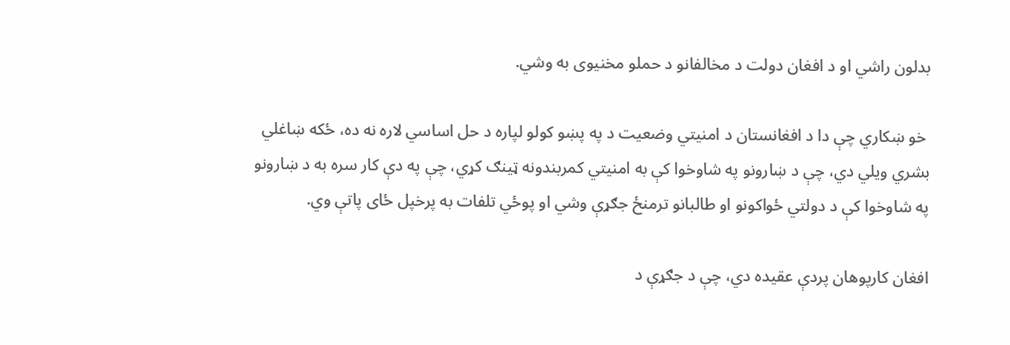بدلون راشي او د افغان دولت د مخالفانو د حملو مخنیوی به وشي.

 خو ښکاري چې دا د افغانستان د امنیتي وضعیت د په پښو کولو لپاره د حل اساسي لاره نه ده، ځکه ښاغلي بشري ویلي دي، چې د ښارونو په شاوخوا کې به امنیتي کمربندونه ټینګ کړي، چې په دې کار سره به د ښارونو په شاوخوا کې د دولتي ځواکونو او طالبانو ترمنځ جګړې وشي او پوځي تلفات به پرخپل ځای پاتې وي.

افغان کارپوهان پردې عقیده دي، چې د جګړې د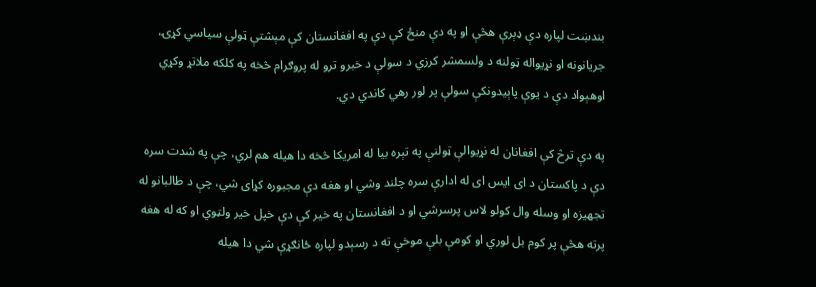بندښت لپاره دې ډېرې هڅې او په دې منځ کې دې په افغانستان کې مېشتې ټولې سیاسي کړۍ، جریانونه او نړیواله ټولنه د ولسمشر کرزي د سولې د خبرو ترو له پروګرام څخه په کلکه ملاتړ وکړي اوهېواد دې د یوې پاېیدونکې سولې پر لور رهي کاندي دي.

په دې ترڅ کې افغانان له نړیوالې ټولنې په تېره بیا له امریکا څخه دا هیله هم لري، چې په شدت سره دې د پاکستان د ای ایس ای له ادارې سره چلند وشي او هغه دې مجبوره کړای شي، چې د طالبانو له تجهیزه او وسله وال کولو لاس پرسرشي او د افغانستان په خیر کې دې خپل خیر ولټوي او که له هغه پرته هڅې پر کوم بل لوري او کومې بلې موخې ته د رسېدو لپاره ځانګړې شي دا هیله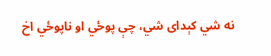نه شي کېدای شي، چې پوځي او ناپوځي اخ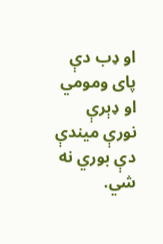او ډب دې پای ومومي او ډېرې نورې میندې دې بوري نه شي.